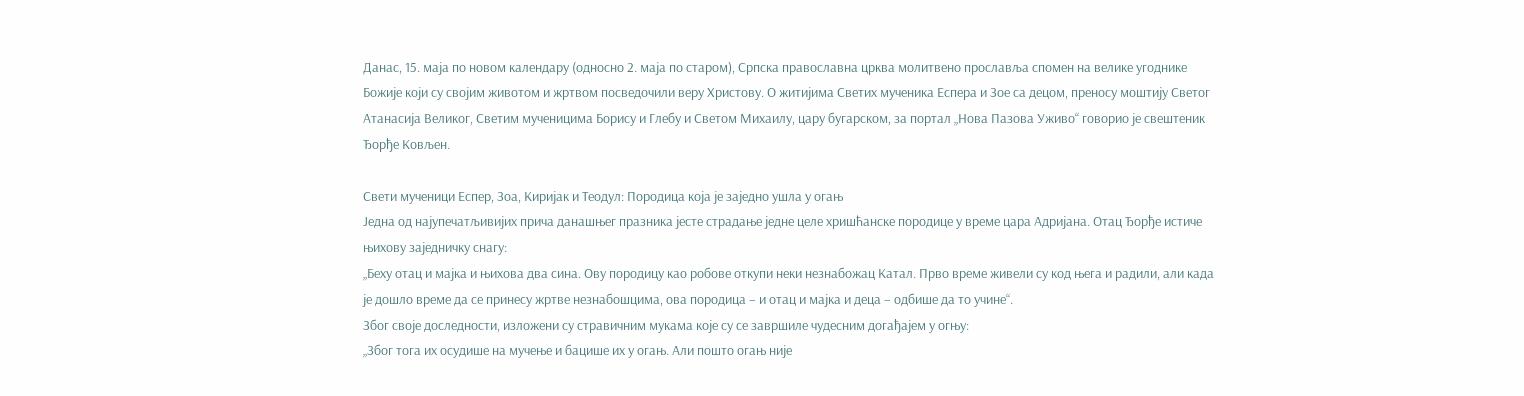Данас, 15. маја по новом календару (односно 2. маја по старом), Српска православна црква молитвено прославља спомен на велике угоднике Божије који су својим животом и жртвом посведочили веру Христову. О житијима Светих мученика Еспера и Зое са децом, преносу моштију Светог Атанасија Великог, Светим мученицима Борису и Глебу и Светом Михаилу, цару бугарском, за портал „Нова Пазова Уживо“ говорио је свештеник Ђорђе Ковљен.

Свети мученици Еспер, Зоа, Киријак и Теодул: Породица која је заједно ушла у огањ
Једна од најупечатљивијих прича данашњег празника јесте страдање једне целе хришћанске породице у време цара Адријана. Отац Ђорђе истиче њихову заједничку снагу:
„Беху отац и мајка и њихова два сина. Ову породицу као робове откупи неки незнабожац Катал. Прво време живели су код њега и радили, али када је дошло време да се принесу жртве незнабошцима, ова породица – и отац и мајка и деца – одбише да то учине“.
Због своје доследности, изложени су стравичним мукама које су се завршиле чудесним догађајем у огњу:
„Због тога их осудише на мучење и бацише их у огањ. Али пошто огањ није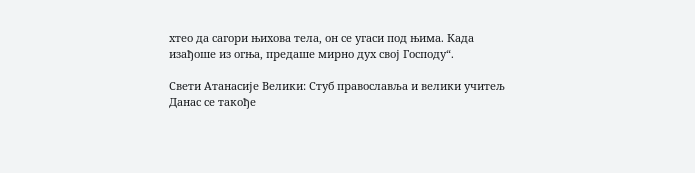хтео да сагори њихова тела, он се угаси под њима. Када изађоше из огња, предаше мирно дух свој Господу“.

Свети Атанасије Велики: Стуб православља и велики учитељ
Данас се такође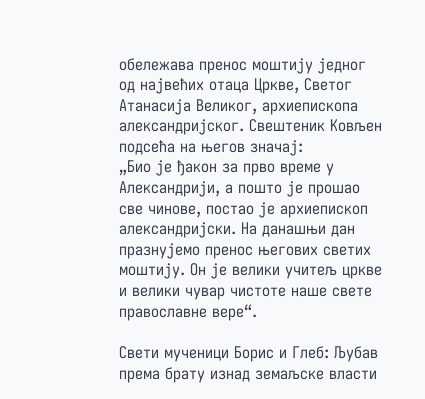обележава пренос моштију једног од највећих отаца Цркве, Светог Атанасија Великог, архиепископа александријског. Свештеник Ковљен подсећа на његов значај:
„Био је ђакон за прво време у Александрији, а пошто је прошао све чинове, постао је архиепископ александријски. На данашњи дан празнујемо пренос његових светих моштију. Он је велики учитељ цркве и велики чувар чистоте наше свете православне вере“.

Свети мученици Борис и Глеб: Љубав према брату изнад земаљске власти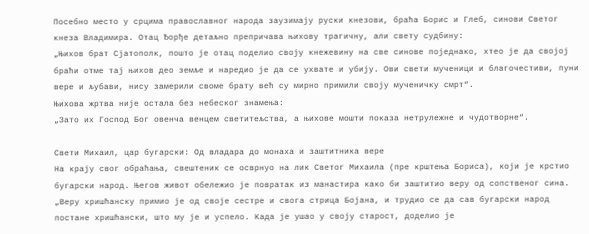Посебно место у срцима православног народа заузимају руски кнезови, браћа Борис и Глеб, синови Светог кнеза Владимира. Отац Ђорђе детаљно препричава њихову трагичну, али свету судбину:
„Њихов брат Сјатополк, пошто је отац поделио своју кнежевину на све синове поједнако, хтео је да својој браћи отме тај њихов део земље и наредио је да се ухвате и убију. Ови свети мученици и благочестиви, пуни вере и љубави, нису замерили своме брату већ су мирно примили своју мученичку смрт“.
Њихова жртва није остала без небеског знамења:
„Зато их Господ Бог овенча венцем светитељства, а њихове мошти показа нетрулежне и чудотворне“.

Свети Михаил, цар бугарски: Од владара до монаха и заштитника вере
На крају свог обраћања, свештеник се осврнуо на лик Светог Михаила (пре крштења Бориса), који је крстио бугарски народ. Његов живот обележио је повратак из манастира како би заштитио веру од сопственог сина.
„Веру хришћанску примио је од своје сестре и свога стрица Бојана, и трудио се да сав бугарски народ постане хришћански, што му је и успело. Када је ушао у своју старост, доделио је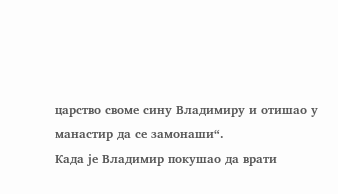царство своме сину Владимиру и отишао у манастир да се замонаши“.
Када је Владимир покушао да врати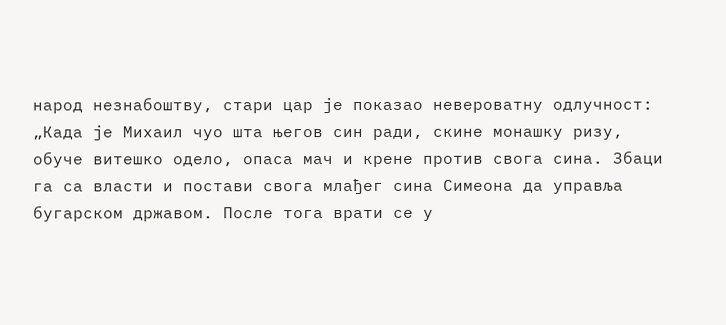народ незнабоштву, стари цар је показао невероватну одлучност:
„Када је Михаил чуо шта његов син ради, скине монашку ризу, обуче витешко одело, опаса мач и крене против свога сина. Збаци га са власти и постави свога млађег сина Симеона да управља бугарском државом. После тога врати се у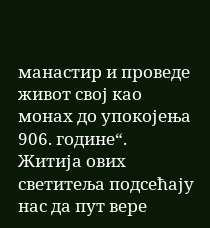манастир и проведе живот свој као монах до упокојења 906. године“.
Житија ових светитеља подсећају нас да пут вере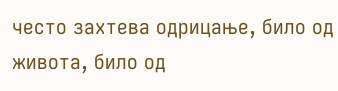често захтева одрицање, било од живота, било од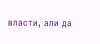власти, али да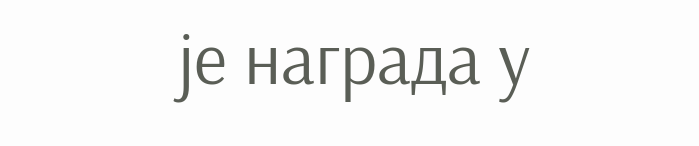је награда у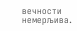вечности немерљива.